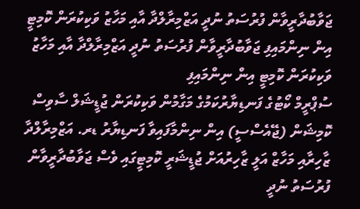ޖަވާބުދާރީވާން ފުރުސަތު ނުދީ އަޒްމިރާލްދާ އާއި މަހާޒު ވަކިކުރަން ކޮމިޓީ އިން ނިންމައިފި ޖަވާބުދާރީވާން ފުރުސަތު ނުދީ އަޒްމިރާލްދާ އާއި މަހާޒު ވަކިކުރަން ކޮމިޓީ އިން ނިންމައިފި
ސުޕްރީމް ކޯޓުގެ ފަނޑިޔާރުކަމުގެ މަގާމުން ވަކިކުރަން ޖުޑީޝަލް ސާވިސް ކޮމިޝަން (ޖޭއެސްސީ) އިން ނިންމާފައިވާ ފަނޑިޔާރު ޑރ. އަޒްމިރާލްދާ ޒާހިރާއި މަހާޒް އަލީ ޒާހިރުއަށް ޖުޑީޝަރީ ކޮމިޓީގައި ވެސް ޖަވާބުދާރީވާން ފުރުސަތު ނުދީ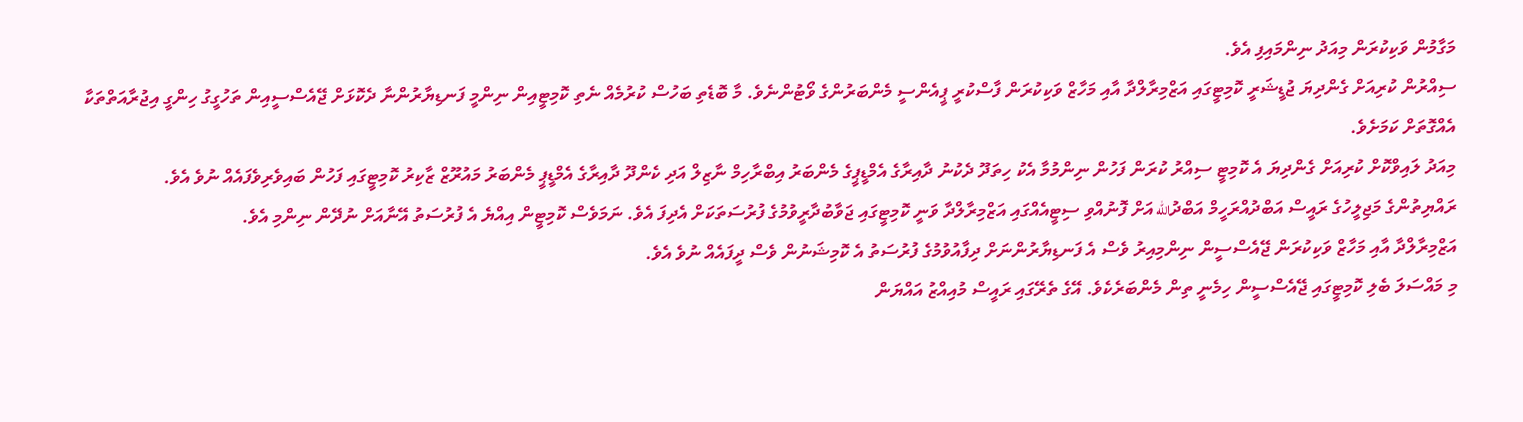މަގާމުން ވަކިކުރަން މިއަދު ނިންމައިފި އެވެ.
ސިއްރުން ކުރިއަށް ގެންދިޔަ ޖުޑީޝަރީ ކޮމިޓީގައި އަޒްމިރާލްދާ އާއި މަހާޒް ވަކިކުރަން ފާސްކުރީ ޕީއެންސީ މެންބަރުންގެ ވޯޓުންނެވެ. މާ ބޮޑެތި ބަހުސް ކުރުމެއް ނެތި ކޮމިޓީއިން ނިންމީ ފަނޑިޔާރުންނާ ދެކޮޅަށް ޖޭއެސްސީއިން ތަހުގީގު ހިންގީ އިޖުރާއަތްތަކާ އެއްގޮތަށް ކަމަށެވެ.
މިއަދު ލައިވްކޮށް ކުރިއަށް ގެންދިޔަ އެ ކޮމިޓީ ސިއްރު ކުރަން ފަހުން ނިންމުމާ އެކު ހިތަދޫ ދެކުނު ދާއިރާގެ އެމްޑީޕީގެ މެންބަރު އިބްރާހިމް ނާޒިލް އަދި ކެންދޫ ދާއިރާގެ އެމްޑީޕީ މެންބަރު މައުރޫޒް ޒާކިރު ކޮމިޓީގައި ފަހުން ބައިވެރިވެފައެއް ނުވެ އެވެ.
ރައްޔިތުންގެ މަޖިލީހުގެ ރައީސް އަބްދުއްރަހީމް އަބްދުالله އަށް ފޮނުއްވި ސިޓީއެއްގައި އަޒްމިރާލްދާ ވަނީ ކޮމިޓީގައި ޖަވާބުދާރީވުމުގެ ފުރުސަތަކަށް އެދިފަ އެވެ. ނަމަވެސް ކޮމިޓީން އިއްޔެ އެ ފުރުސަތު އޭނާއަށް ނުދޭން ނިންމި އެވެ.
އަޒްމިރާލްދާ އާއި މަހާޒް ވަކިކުރަން ޖޭއެސްސީން ނިންމިއިރު ވެސް އެ ފަނޑިޔާރުންނަށް ދިފާއުވުމުގެ ފުރުސަތު އެ ކޮމިޝަނުން ވެސް ދީފައެއް ނުވެ އެވެ.
މި މައްސަލަ ބެލި ކޮމިޓީގައި ޖޭއެސްސީން ހިމެނީ ތިން މެންބަރެކެވެ. އޭގެ ތެރޭގައި ރައީސް މުއިއްޒު އައްޔަން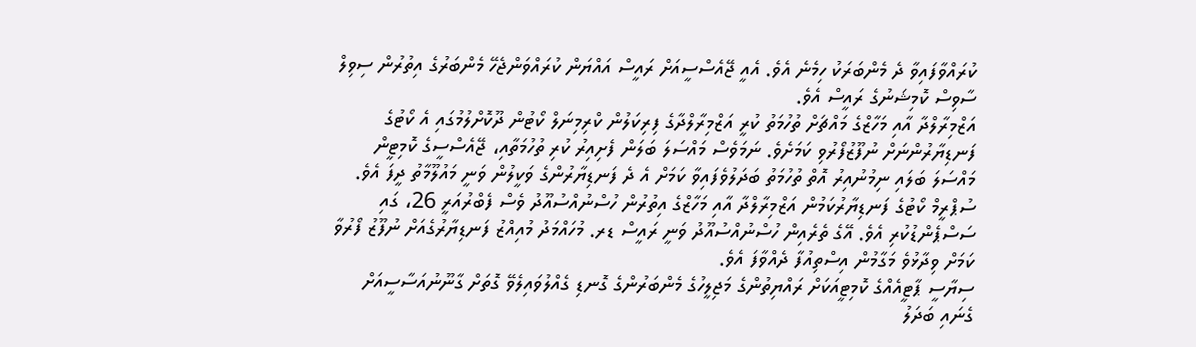ކުރައްވާފައިވާ ދެ މެންބަރަކު ހިމެނެ އެވެ. އެއީ ޖޭއެސްސީއަށް ރައީސް އައްޔަން ކުރައްވަންޖެހޭ މެންބަރުގެ އިތުރުން ސިވިލް ސާވިސް ކޮމިޝަނުގެ ރައީސް އެވެ.
އަޒްމިރާލްދާ އާއި މަހާޒްގެ މައްޗަށް ތުހުމަތު ކުރީ އަޒްމިރާލްދާގެ ފިރިކަލުން ކްރިމިނަލް ކޯޓުން ދޫކޮށްލުމުގައި އެ ކޯޓުގެ ފަނޑިޔާރުންނަށް ނުފޫޒުފޯރުވި ކަމަށެވެ. ނަމަވެސް މައްސަލަ ބަލަން ފެށިއިރު ކުރި ތުހުމަތާއި، ޖޭއެސްސީގެ ކޮމިޓީން މައްސަލަ ބަލައި ނިމުނުއިރު އޮތް ތުހުމަތު ބަދަލުވެފައިވާ ކަމަށް އެ ދެ ފަނޑިޔާރުންގެ ވަކީލުން ވަނީ މައުލޫމާތު ދީފަ އެވެ.
ސުޕްރީމް ކޯޓުގެ ފަނޑިޔާރުކަމުން އަޒްމިރާލްދާ އާއި މަހާޒްގެ އިތުރުން ހުސްނުއްސުއޫދު ވެސް ފެބްރުއަރީ 26، ގައި ސަސްޕެންޑުކުރި އެވެ. އޭގެ ތެރެއިން ހުސްނުއްސުއޫދު ވަނީ ރައީސް ޑރ. މުހައްމަދު މުއިއްޒު ފަނޑިޔާރުގެއަށް ނުފޫޒު ފޯރުވާ ކަމަށް ވިދާޅުވެ މަގާމުން އިސްތިއުފާ ދެއްވާފަ އެވެ.
ސިޔާސީ ޕާޓީއެއްގެ ކޮމިޓީއަކަށް ރައްޔިތުންގެ މަޖިލީހުގެ މެންބަރުންގެ ގޮނޑި ގެއްލުވައިލެވޭ ގޮތަށް ގާނޫނުއަސާސީއަށް ގެނައި ބަދަލު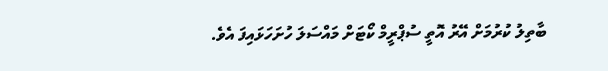ބާތިލު ކުރުމަށް އޭރު އޮތީ ސުޕްރީމް ކޯޓަށް މައްސަލަ ހުށަހަޅައިފަ އެވެ.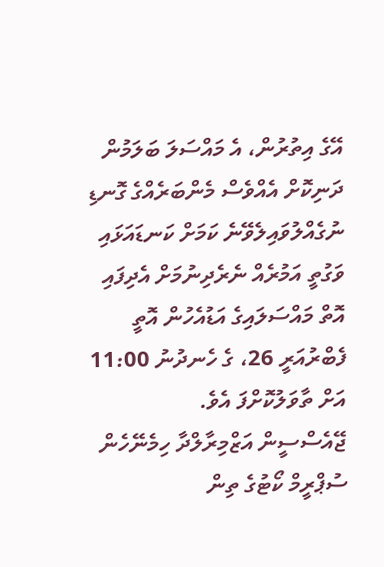އޭގެ އިތުރުން، އެ މައްސަލަ ބަލަމުން ދަނިކޮށް އެއްވެސް މެންބަރެއްގެ ގޮނޑި ނުގެއްލުވައިލެވޭނެ ކަމަށް ކަނޑައަޅައި ވަގުތީ އަމުރެއް ނެރެދިނުމަށް އެދިފައި އޮތް މައްސަލައިގެ އަޑުއެހުން އޮތީ ފެބްރުއަރީ 26، ގެ ހެނދުނު 11:00 އަށް ތާވަލުކޮށްފަ އެވެ.
ޖޭއެސްސީން އަޒްމިރާލްދާ ހިމެނޭހެން ސުޕްރީމް ކޯޓުގެ ތިން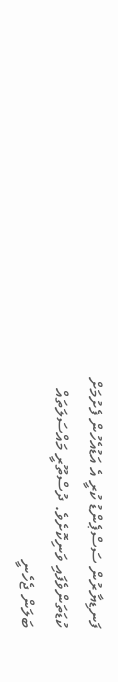ފަނޑިޔާރުން ސަސްޕެންޑު ކުރީ އެ އަޑުއެހުން ފެށުމަށް ކުޑަތަންވެފައި ވަނިކޮށެވެ. ދުސްތޫރީ މައްސަލަތައް ބަލަން ޖެހެނީ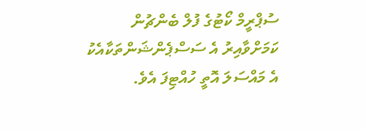ސުޕްރީމް ކޯޓުގެ ފުލް ބެންޗުން ކަމަށްވާއިރު އެ ސަސްޕެންޝަންތަކާއެކު އެ މައްސަލަ އޮތީ ހުއްޓިފަ އެވެ.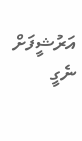އަރުޝީފަށް ނެގީ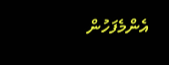އެންމެފަހުން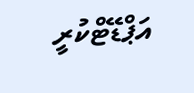އަޕްޑޭޓްކުރީ